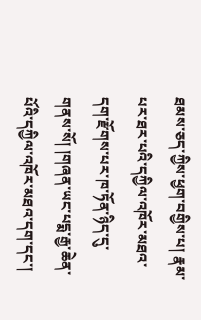ཐམས་ཅད་ཀྱིས་ཕྱག་བགྱིས་པ། རྣམ་པར་ཐར་པའི་དཀྱིལ་འཁོར་མཐའ་དག་རྫོགས་པར་ཁ་ཏོན་ཉིད་དུ་གནས་སོ། །གཞན་ཡང་པདྨ་རྒྱ་ཆེན་པོའི་དཀྱིལ་འཁོར་མཐའ་དག་དང་།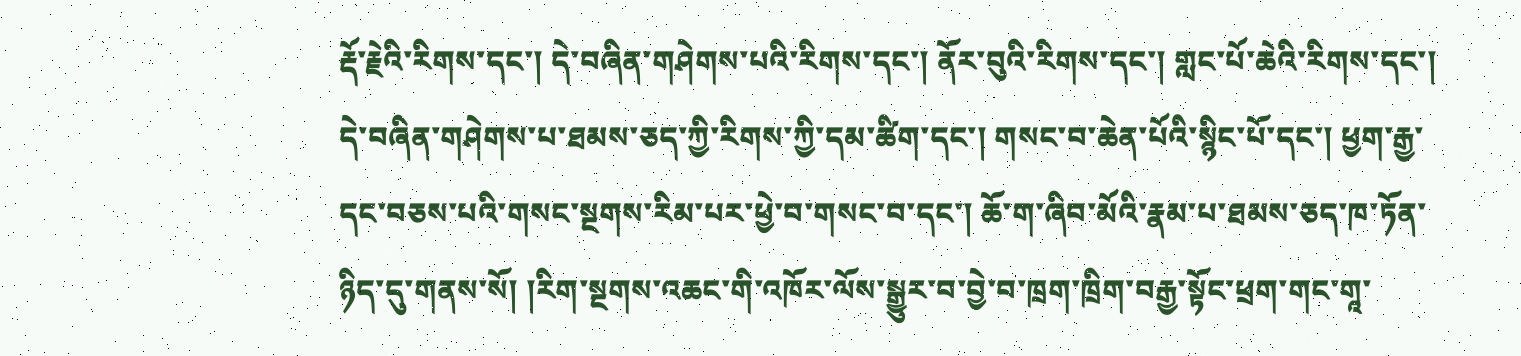རྡོ་རྗེའི་རིགས་དང་། དེ་བཞིན་གཤེགས་པའི་རིགས་དང་། ནོར་བུའི་རིགས་དང་། གླང་པོ་ཆེའི་རིགས་དང་། དེ་བཞིན་གཤེགས་པ་ཐམས་ཅད་ཀྱི་རིགས་ཀྱི་དམ་ཚིག་དང་། གསང་བ་ཆེན་པོའི་སྙིང་པོ་དང་། ཕྱག་རྒྱ་དང་བཅས་པའི་གསང་སྔགས་རིམ་པར་ཕྱེ་བ་གསང་བ་དང་། ཆོ་ག་ཞིབ་མོའི་རྣམ་པ་ཐམས་ཅད་ཁ་ཏོན་ཉིད་དུ་གནས་སོ། །རིག་སྔགས་འཆང་གི་འཁོར་ལོས་སྒྱུར་བ་བྱེ་བ་ཁྲག་ཁྲིག་བརྒྱ་སྟོང་ཕྲག་གང་གཱ་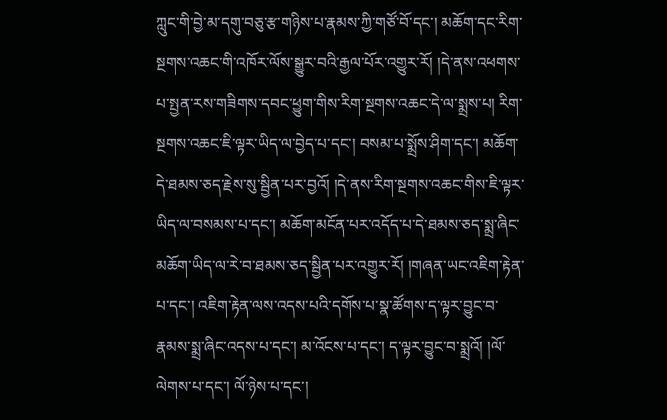ཀླུང་གི་བྱེ་མ་དགུ་བཅུ་རྩ་གཉིས་པ་རྣམས་ཀྱི་གཙོ་བོ་དང་། མཆོག་དང་རིག་སྔགས་འཆང་གི་འཁོར་ལོས་སྒྱུར་བའི་རྒྱལ་པོར་འགྱུར་རོ། །དེ་ནས་འཕགས་པ་སྤྱན་རས་གཟིགས་དབང་ཕྱུག་གིས་རིག་སྔགས་འཆང་དེ་ལ་སྨྲས་པ། རིག་སྔགས་འཆང་ཇི་ལྟར་ཡིད་ལ་བྱེད་པ་དང་། བསམ་པ་སྨྲོས་ཤིག་དང་། མཆོག་དེ་ཐམས་ཅད་རྗེས་སུ་སྦྱིན་པར་བྱའོ། །དེ་ནས་རིག་སྔགས་འཆང་གིས་ཇི་ལྟར་ཡིད་ལ་བསམས་པ་དང་། མཆོག་མངོན་པར་འདོད་པ་དེ་ཐམས་ཅད་སྨྲ་ཞིང་མཆོག་ཡིད་ལ་རེ་བ་ཐམས་ཅད་སྦྱིན་པར་འགྱུར་རོ། །གཞན་ཡང་འཇིག་རྟེན་པ་དང་། འཇིག་རྟེན་ལས་འདས་པའི་དགོས་པ་སྣ་ཚོགས་ད་ལྟར་བྱུང་བ་རྣམས་སྨྲ་ཞིང་འདས་པ་དང་། མ་འོངས་པ་དང་། ད་ལྟར་བྱུང་བ་སྨྲའོ། །ལོ་ལེགས་པ་དང་། ལོ་ཉེས་པ་དང་།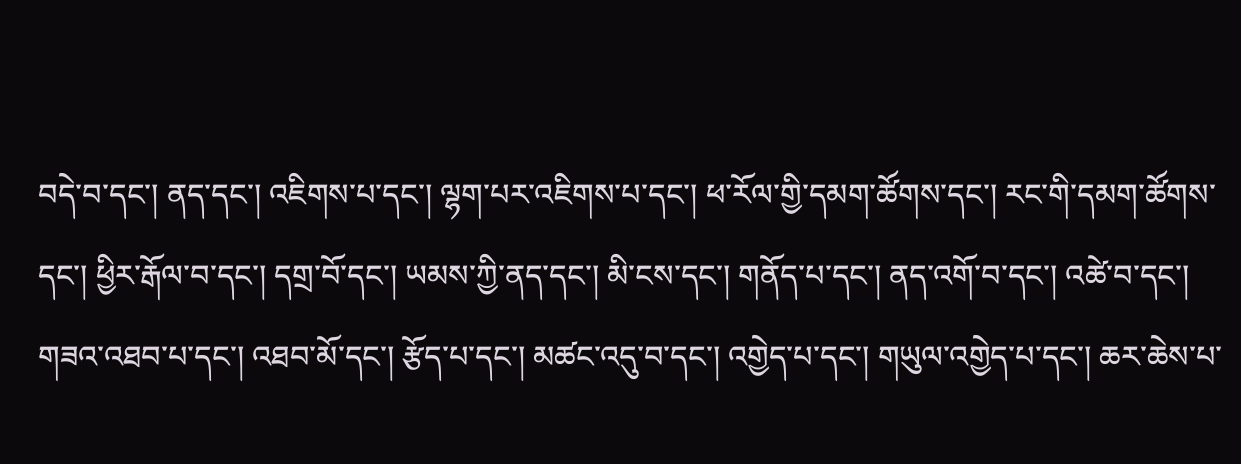བདེ་བ་དང་། ནད་དང་། འཇིགས་པ་དང་། ལྷག་པར་འཇིགས་པ་དང་། ཕ་རོལ་གྱི་དམག་ཚོགས་དང་། རང་གི་དམག་ཚོགས་དང་། ཕྱིར་རྒོལ་བ་དང་། དགྲ་བོ་དང་། ཡམས་ཀྱི་ནད་དང་། མི་ངས་དང་། གནོད་པ་དང་། ནད་འགོ་བ་དང་། འཚེ་བ་དང་། གཟའ་འཐབ་པ་དང་། འཐབ་མོ་དང་། རྩོད་པ་དང་། མཚང་འདུ་བ་དང་། འགྱེད་པ་དང་། གཡུལ་འགྱེད་པ་དང་། ཆར་ཆེས་པ་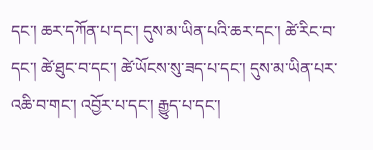དང་། ཆར་དཀོན་པ་དང་། དུས་མ་ཡིན་པའི་ཆར་དང་། ཚེ་རིང་བ་དང་། ཚེ་ཐུང་བ་དང་། ཚེ་ཡོངས་སུ་ཟད་པ་དང་། དུས་མ་ཡིན་པར་འཆི་བ་གང་། འབྱོར་པ་དང་། རྒྱུད་པ་དང་།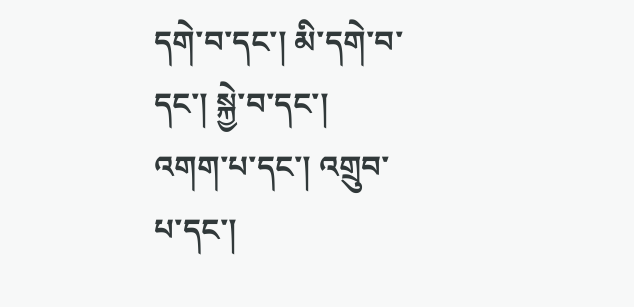དགེ་བ་དང་། མི་དགེ་བ་དང་། སྐྱེ་བ་དང་། འགག་པ་དང་། འགྲུབ་པ་དང་།